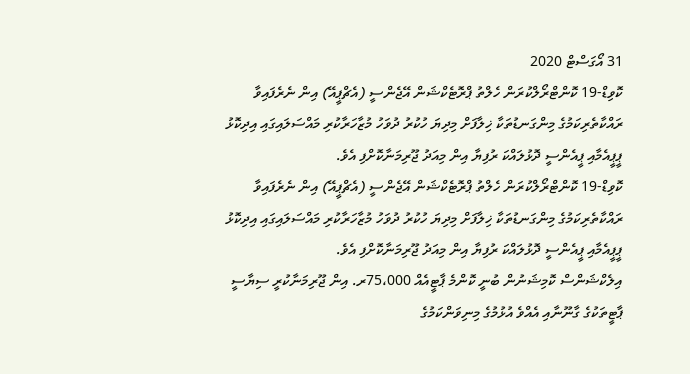31 އޯގަސްޓް 2020
ކޮވިޑް-19 ކޮންޓްރޯލްކުރަން ހެލްތު ޕްރޮޓެކްޝަން އޭޖެންސީ (އެޗްޕީއޭ) އިން ނެރެފައިވާ ރައްކާތެރިކަމުގެ މިންގަނޑުތަކާ ޚިލާފަށް މިދިޔަ ހުކުރު ދުވަހު މުޒާހަރާކުރި މައްސަލައިގައި އިދިކޮޅު ޕީޕީއެމާއި ޕީއެންސީ ދޮޅުލައްކަ ރުފިޔާ އިން މިއަދު ޖޫރިމަނާކޮށްފި އެވެ.
ކޮވިޑް-19 ކޮންޓްރޯލްކުރަން ހެލްތު ޕްރޮޓެކްޝަން އޭޖެންސީ (އެޗްޕީއޭ) އިން ނެރެފައިވާ ރައްކާތެރިކަމުގެ މިންގަނޑުތަކާ ޚިލާފަށް މިދިޔަ ހުކުރު ދުވަހު މުޒާހަރާކުރި މައްސަލައިގައި އިދިކޮޅު ޕީޕީއެމާއި ޕީއެންސީ ދޮޅުލައްކަ ރުފިޔާ އިން މިއަދު ޖޫރިމަނާކޮށްފި އެވެ.
އިލެކްޝަންސް ކޮމިޝަނުން ބުނީ ކޮންމެ ޕާޓީއެއް 75،000ރ. އިން ޖޫރިމަނާކުރީ ސިޔާސީ ޕާޓީތަކުގެ ގާނޫނާއި އެއްވެ އުޅުމުގެ މިނިވަންކަމުގެ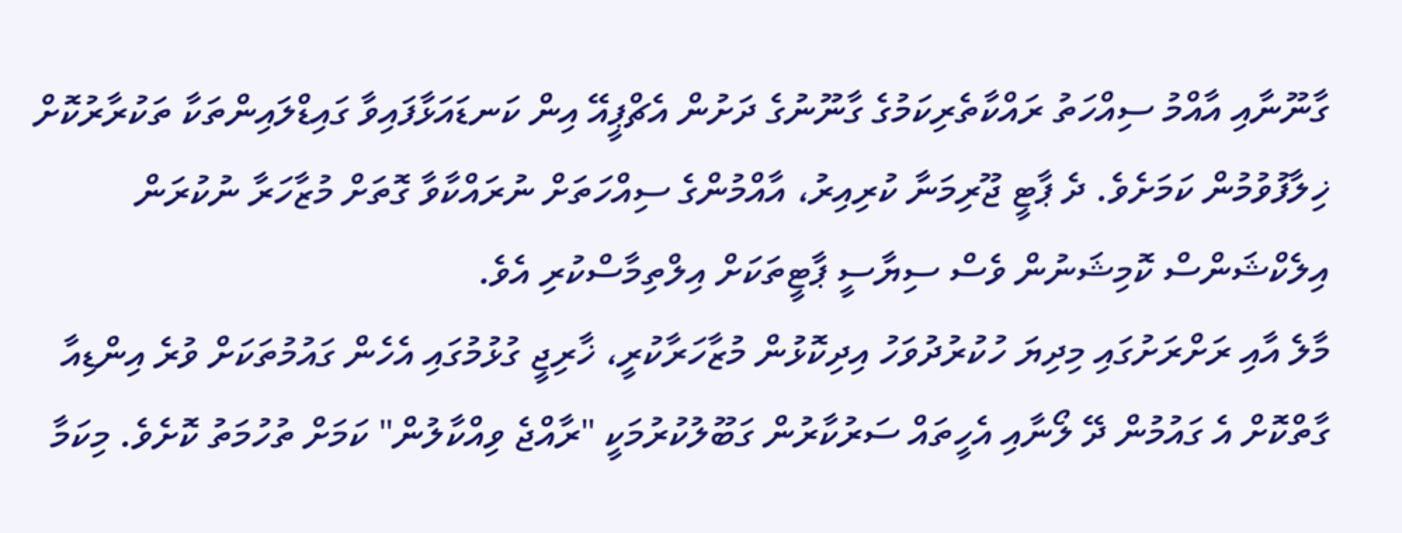ގާނޫނާއި އާއްމު ސިއްހަތު ރައްކާތެރިކަމުގެ ގާނޫނުގެ ދަށުން އެޗްޕީއޭ އިން ކަނޑައަޅާފައިވާ ގައިޑްލައިންތަކާ ތަކުރާރުކޮށް ޚިލާފުވުމުން ކަމަށެވެ. ދެ ޕާޓީ ޖޫރިމަނާ ކުރިއިރު، އާއްމުންގެ ސިއްހަތަށް ނުރައްކާވާ ގޮތަށް މުޒާހަރާ ނުކުރަން އިލެކްޝަންސް ކޮމިޝަނުން ވެސް ސިޔާސީ ޕާޓީތަކަށް އިލްތިމާސްކުރި އެވެ.
މާލެ އާއި ރަށްރަށުގައި މިދިޔަ ހުކުރުދުވަހު އިދިކޮޅުން މުޒާހަރާކުރީ، ޚާރިޖީ ގުޅުމުގައި އެހެން ގައުމުތަކަށް ވުރެ އިންޑިއާ ގާތްކޮށް އެ ގައުމުން ދޭ ލޯނާއި އެހީތައް ސަރުކާރުން ގަބޫލުކުރުމަކީ "ރާއްޖެ ވިއްކާލުން" ކަމަށް ތުހުމަތު ކޮށެވެ. މިކަމާ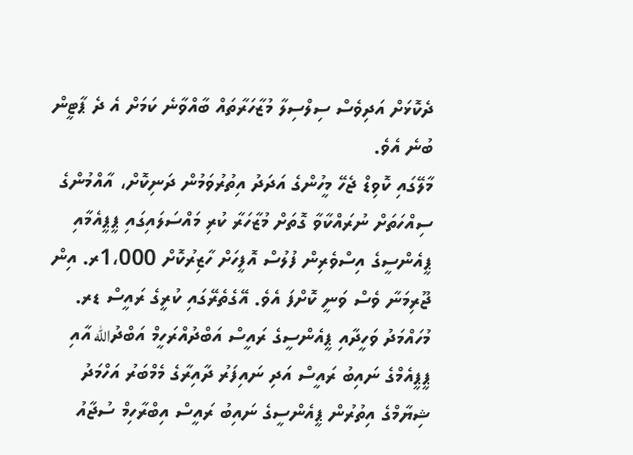ދެކޮޅަށް އަދިވެސް ސިލްސިލާ މުޒާހަރާތައް ބާއްވާނެ ކަމަށް އެ ދެ ޕާޓީން ބުނެ އެވެ.
މާލޭގައި ކޮވިޑް ޖެހޭ މީހުންގެ އަދަދު އިތުރުވަމުން ދަނިކޮށް، އާއްމުންގެ ސިއްހަތަށް ނުރައްކާވާ ގޮތަށް މުޒާހަރާ ކުރި މައްސަލައިގައި ޕީޕީއެމާއި ޕީއެންސީގެ އިސްވެރިން ފުލުސް އޮފީހަށް ހާޒިރުކޮށް 1،000ރ. އިން ޖޫރިމަނާ ވެސް ވަނީ ކޮށްފަ އެވެ. އޭގެތެރޭގައި ކުރީގެ ރައީސް ޑރ. މުހައްމަދު ވަހީދާއި ޕީއެންސީގެ ރައީސް އަބްދުއްރަހީމް އަބްދުالله އާއި ޕީޕީއެމްގެ ނައިބު ރައީސް އަދި ނައިފަރު ދާއިރާގެ މެމްބަރު އަހްމަދު ޝިޔާމްގެ އިތުރުން ޕީއެންސީގެ ނައިބު ރައީސް އިބްރާހިމް ސުޖާއު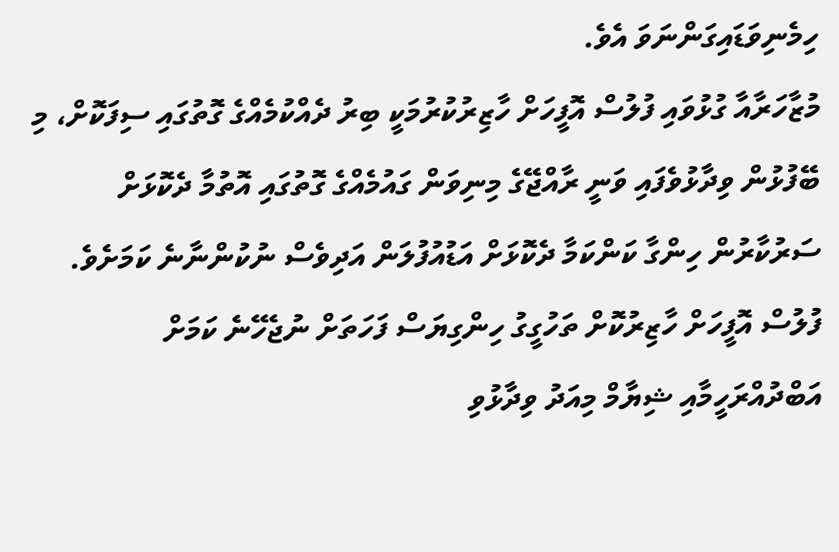ހިމެނިވަޑައިގަންނަވަ އެވެ.
މުޒާހަރާއާ ގުޅުވައި ފުލުސް އޮފީހަށް ހާޒިރުކުރުމަކީ ބިރު ދެއްކުމެއްގެ ގޮތުގައި ސިފަކޮށް، މި ބޭފުޅުން ވިދާޅުވެފައި ވަނީ ރާއްޖޭގެ މިނިވަން ގައުމެއްގެ ގޮތުގައި އޮތުމާ ދެކޮޅަށް ސަރުކާރުން ހިންގާ ކަންކަމާ ދެކޮޅަށް އަޑުއުފުލަން އަދިވެސް ނުކުންނާނެ ކަމަށެވެ. ފުލުސް އޮފީހަށް ހާޒިރުކޮށް ތަހުގީގު ހިންގިޔަސް ފަހަތަށް ނުޖެހޭނެ ކަމަށް އަބްދުއްރަހީމާއި ޝިޔާމް މިއަދު ވިދާޅުވި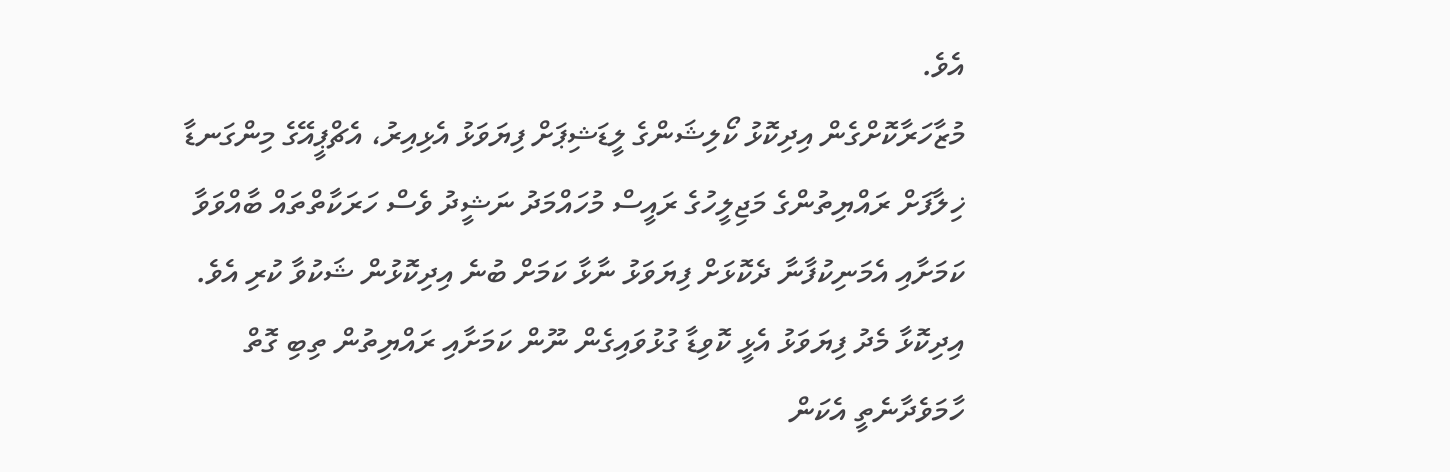އެވެ.
މުޒާހަރާކޮށްގެން އިދިކޮޅު ކޯލިޝަންގެ ލީޑަޝިޕަށް ފިޔަވަޅު އެޅިއިރު، އެޗްޕީއޭގެ މިންގަނޑާ ޚިލާފަށް ރައްޔިތުންގެ މަޖިލީހުގެ ރައީސް މުހައްމަދު ނަޝީދު ވެސް ހަރަކާތްތައް ބާއްވަވާ ކަމަށާއި އެމަނިކުފާނާ ދެކޮޅަށް ފިޔަވަޅު ނާޅާ ކަމަށް ބުނެ އިދިކޮޅުން ޝަކުވާ ކުރި އެވެ. އިދިކޮޅާ މެދު ފިޔަވަޅު އެޅީ ކޮވިޑާ ގުޅުވައިގެން ނޫން ކަމަށާއި ރައްޔިތުން ތިބި ގޮތް ހާމަވެދާނެތީ އެކަން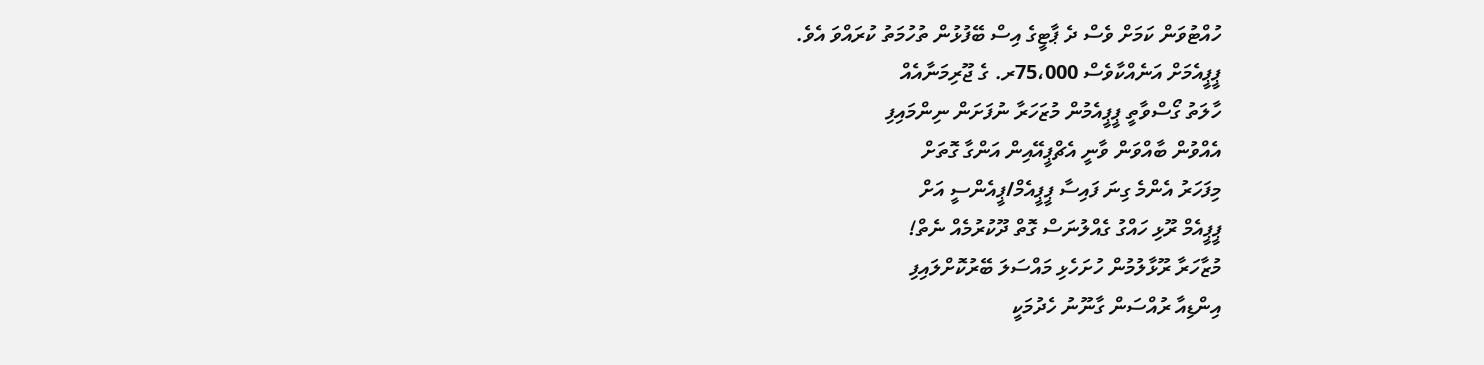ހުއްޓުވަން ކަމަށް ވެސް ދެ ޕާޓީގެ އިސް ބޭފުޅުން ތުހުމަތު ކުރައްވަ އެވެ.
ޕީޕީއެމަށް އަނެއްކާވެސް 75،000ރ. ގެ ޖޫރިމަނާއެއް
ހާލަތު ގޯސްވާތީ ޕީޕީއެމުން މުޒަހަރާ ނުފަށަން ނިންމައިފި
އެއްވުން ބާއްވަން ވާނީ އެޗްޕީއޭއިން އަންގާ ގޮތަށް
މިފަހަރު އެންމެ ގިނަ ފައިސާ ޕީޕީއެމް/ޕީއެންސީ އަށް
ޕީޕީއެމް ރޫޅި ހައްގު ގެއްލުނަސް ގޮތް ދޫކުރުމެއް ނެތް!
މުޒާހަރާ ރޫޅާލުމުން ހުށަހެޅި މައްސަލަ ބޭރުކޮށްލައިފި
އިންޑިއާ ރުއްސަން ގާނޫނު ހެދުމަކީ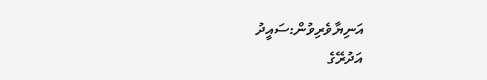އަނިޔާވެރިވުން:ސައީދު
އަދުރޭގެ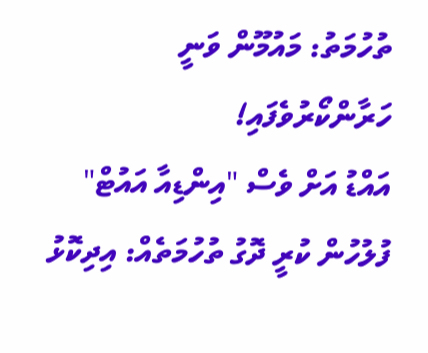ތުހުމަތު: މައުމޫން ވަނީ ހަރާންކޯރުވެފައި!
އައްޑު އަށް ވެސް "އިންޑިއާ އައުޓް"
ފުލުހުން ކުރީ ދޮގު ތުހުމަތެއް: އިދިކޮޅު